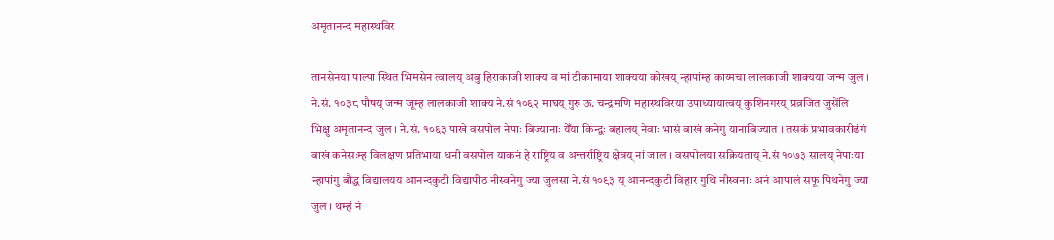अमृतानन्द महास्थविर

तानसेनया पाल्पा स्थित भिमसेन त्वालय् अबु हिराकाजी शाक्य व मां टीकामाया शाक्यया कोखय् न्हापांम्ह काय्मचा लालकाजी शाक्यया जन्म जुल । ने.सं. १०३८ पौषय् जन्म जूम्ह लालकाजी शाक्य ने.सं १०६२ माघय् गुरु ऊ. चन्द्रमणि महास्थविरया उपाध्यायात्वय् कुशिनगरय् प्रव्रजित जुसेंलि भिक्षु अमृतानन्द जुल । ने.सं. १०६३ पाखे वसपोल नेपाः बिज्यानाः येँया किन्द्वः बहालय् नेवाः भासं बाखं कनेगु यानाबिज्यात । तसकं प्रभावकारीढंगं बाखं कनेसःम्ह विलक्षण प्रतिभाया धनी वसपोल याकनं हे राष्ट्रिय व अन्तर्राष्ट्रिय क्षेत्रय् नां जाल । वसपोलया सक्रियताय् ने.सं १०७३ सालय् नेपाःया न्हापांगु बौद्ध विद्यालयय आनन्दकुटी विद्यापीठ नीस्वनेगु ज्या जुलसा ने.सं १०९३ य् आनन्दकुटी विहार गुथि नीस्वनाः अनं आपालं सफू पिथनेगु ज्या जुल । थम्हं नं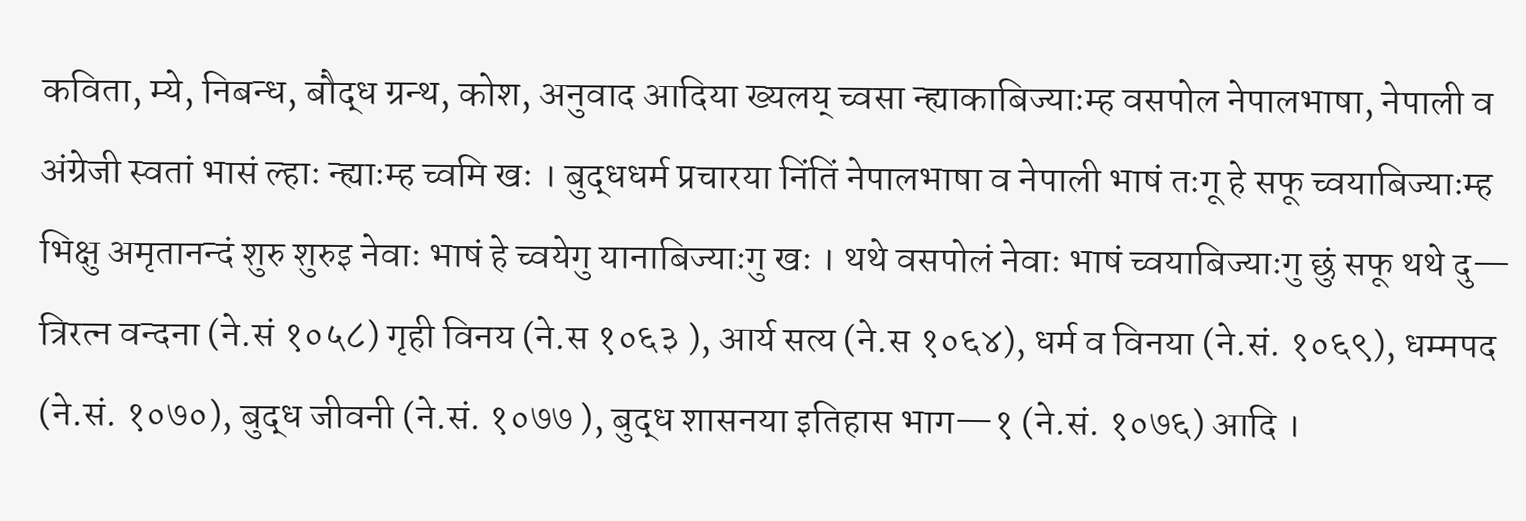कविता, म्ये, निबन्ध, बौद्ध ग्रन्थ, कोश, अनुवाद आदिया ख्यलय् च्वसा न्ह्याकाबिज्याःम्ह वसपोल नेपालभाषा, नेपाली व अंग्रेजी स्वतां भासं ल्हाः न्ह्याःम्ह च्वमि खः । बुद्धधर्म प्रचारया निंतिं नेपालभाषा व नेपाली भाषं तःगू हे सफू च्वयाबिज्याःम्ह भिक्षु अमृतानन्दं शुरु शुरुइ नेवाः भाषं हे च्वयेगु यानाबिज्याःगु खः । थथे वसपोलं नेवाः भाषं च्वयाबिज्याःगु छुं सफू थथे दु— त्रिरत्न वन्दना (ने.सं १०५८) गृही विनय (ने.स १०६३ ), आर्य सत्य (ने.स १०६४), धर्म व विनया (ने.सं. १०६९), धम्मपद (ने.सं. १०७०), बुद्ध जीवनी (ने.सं. १०७७ ), बुद्ध शासनया इतिहास भाग—१ (ने.सं. १०७६) आदि ।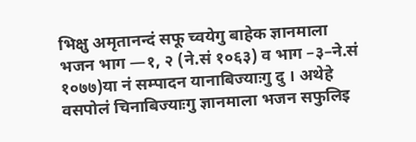भिक्षु अमृतानन्दं सफू च्वयेगु बाहेक ज्ञानमाला भजन भाग —१, २ (ने.सं १०६३) व भाग –३–ने.सं १०७७)या नं सम्पादन यानाबिज्याःगु दु । अथेहे वसपोलं चिनाबिज्याःगु ज्ञानमाला भजन सफुलिइ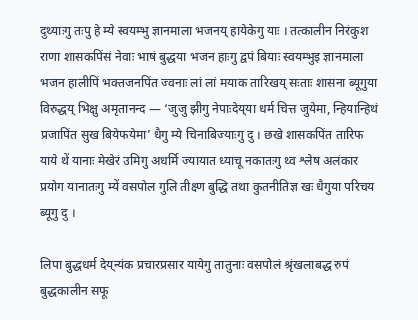दुथ्याःगु तःपु हे म्ये स्वयम्भु ज्ञानमाला भजनय् हायेकेगु याः । तत्कालीन निरंकुश राणा शासकपिंसं नेवाः भाषं बुद्धया भजन हाःगु द्वपं बियाः स्वयम्भुइ ज्ञानमाला भजन हालीपिं भक्तजनपिंत ज्वनाः लां लां मयाक तारिखय् सःताः शासना ब्यूगुया विरुद्धय् भिक्षु अमृतानन्द — ‘जुजु झीगु नेपाःदेय्‌या धर्म चित्त जुयेमा, न्हियान्हिथं प्रजापिंत सुख बियेफयेमा’ धैगु म्ये चिनाबिज्याःगु दु । छखे शासकपिंत तारिफ याये थें यानाः मेखेरं उमिगु अधर्मि ज्यायात ध्याचू नकातःगु थ्व श्लेष अलंकार प्रयोग यानातःगु म्यें वसपोल गुलि तीक्ष्ण बुद्धि तथा कुतनीतिज्ञ खः धैगुया परिचय ब्यूगु दु ।

लिपा बुद्धधर्म देय्‌न्यंक प्रचारप्रसार यायेगु तातुनाः वसपोलं श्रृंखलाबद्ध रुपं बुद्धकालीन सफू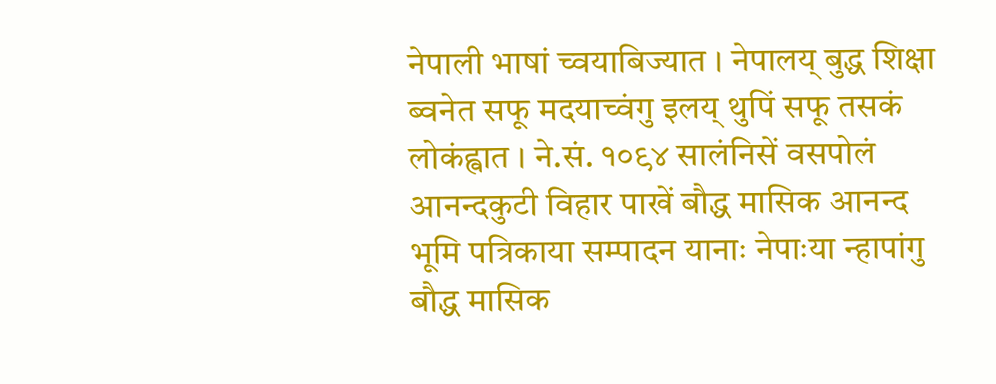नेपाली भाषां च्वयाबिज्यात । नेपालय् बुद्ध शिक्षा ब्वनेत सफू मदयाच्वंगु इलय् थुपिं सफू तसकं लोकंह्वात । ने.सं. १०९४ सालंनिसें वसपोलं आनन्दकुटी विहार पाखें बौद्ध मासिक आनन्द भूमि पत्रिकाया सम्पादन यानाः नेपाःया न्हापांगु बौद्ध मासिक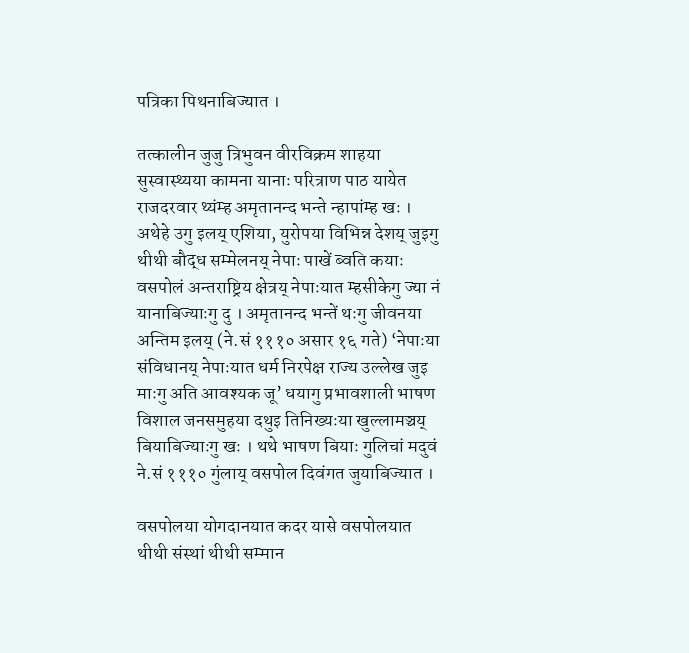पत्रिका पिथनाबिज्यात ।

तत्कालीन जुजु त्रिभुवन वीरविक्रम शाहया सुस्वास्थ्यया कामना यानाः परित्राण पाठ यायेत राजदरवार थ्यंम्ह अमृतानन्द भन्ते न्हापांम्ह खः । अथेहे उगु इलय् एशिया, युरोपया विभिन्न देशय् जुइगु थीथी बौद्ध सम्मेलनय् नेपाः पाखें ब्वति कयाः वसपोलं अन्तराष्ट्रिय क्षेत्रय् नेपाःयात म्हसीकेगु ज्या नं यानाबिज्याःगु दु । अमृतानन्द भन्तें थःगु जीवनया अन्तिम इलय् (ने.सं १११० असार १६ गते) ‘नेपाःया संविधानय् नेपाःयात धर्म निरपेक्ष राज्य उल्लेख जुइ माःगु अति आवश्यक जू’ धयागु प्रभावशाली भाषण विशाल जनसमुहया दथुइ तिनिख्यःया खुल्लामञ्चय् बियाबिज्याःगु खः । थथे भाषण बियाः गुलिचां मदुवं ने.सं १११० गुंलाय् वसपोल दिवंगत जुयाबिज्यात ।

वसपोलया योगदानयात कदर यासे वसपोलयात थीथी संस्थां थीथी सम्मान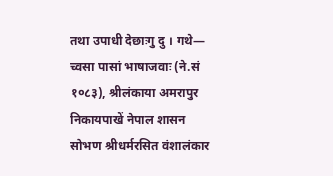तथा उपाधी देछाःगु दु । गथे— च्वसा पासां भाषाजवाः (ने.सं १०८३), श्रीलंकाया अमरापुर निकायपाखें नेपाल शासन सोभण श्रीधर्मरसित वंशालंकार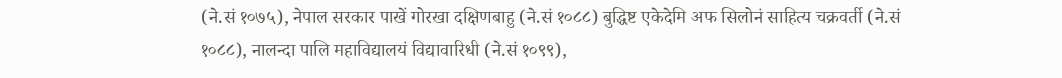(ने.सं १०७५), नेपाल सरकार पाखें गोरखा दक्षिणबाहु (ने.सं १०८८) बुद्धिष्ट एकेदेमि अफ सिलोनं साहित्य चक्रवर्ती (ने.सं १०८८), नालन्दा पालि महाविद्यालयं विद्यावारिधी (ने.सं १०९९),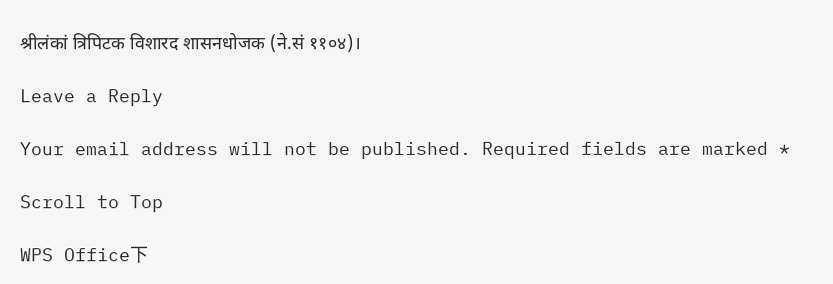श्रीलंकां त्रिपिटक विशारद शासनधोजक (ने.सं ११०४)।

Leave a Reply

Your email address will not be published. Required fields are marked *

Scroll to Top

WPS Office下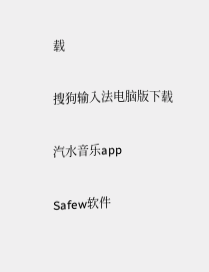载

搜狗输入法电脑版下载

汽水音乐app

Safew软件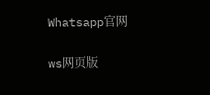Whatsapp官网

ws网页版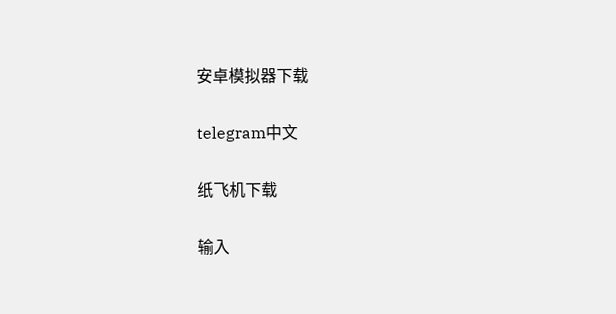安卓模拟器下载

telegram中文

纸飞机下载

输入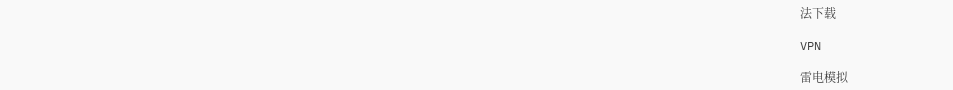法下载

VPN

雷电模拟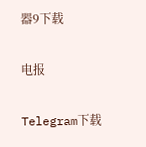器9下载

电报

Telegram下载